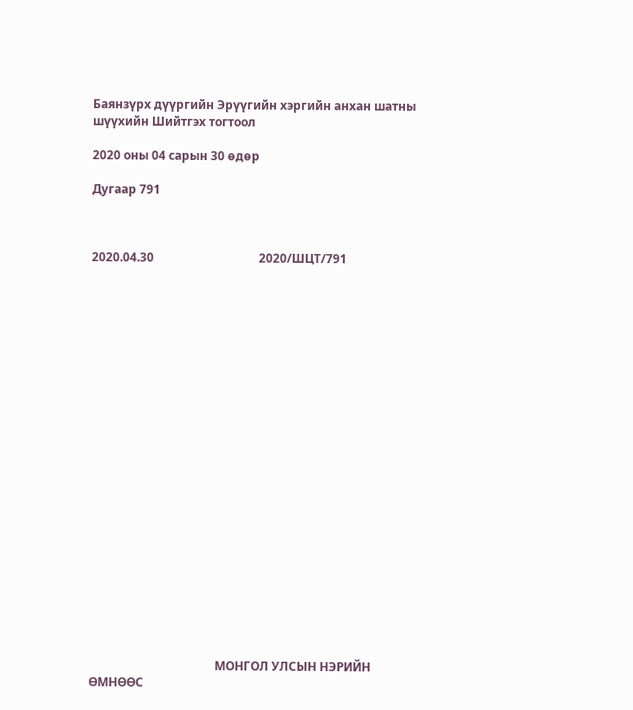Баянзүрх дүүргийн Эрүүгийн хэргийн анхан шатны шүүхийн Шийтгэх тогтоол

2020 оны 04 сарын 30 өдөр

Дугаар 791



2020.04.30                                   2020/ШЦТ/791























                                          МОНГОЛ УЛСЫН НЭРИЙН ӨМНӨӨС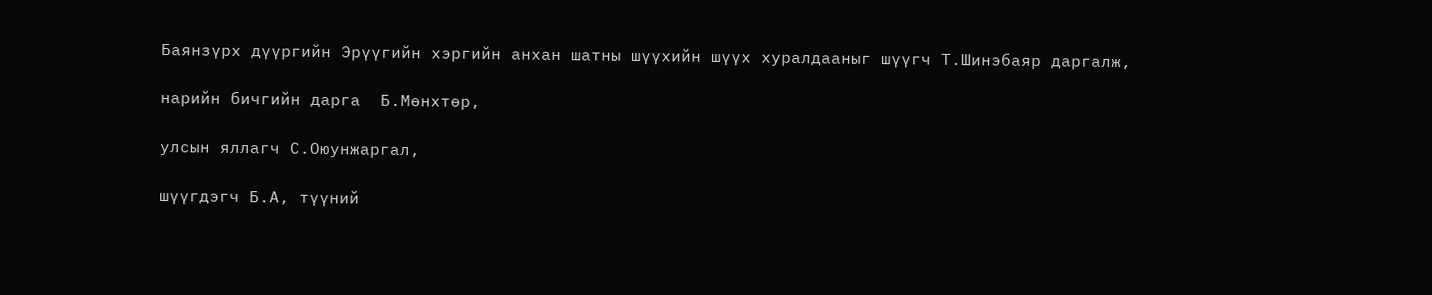Баянзүрх дүүргийн Эрүүгийн хэргийн анхан шатны шүүхийн шүүх хуралдааныг шүүгч Т.Шинэбаяр даргалж,

нарийн бичгийн дарга  Б.Мөнхтөр,

улсын яллагч С.Оюунжаргал,

шүүгдэгч Б.А, түүний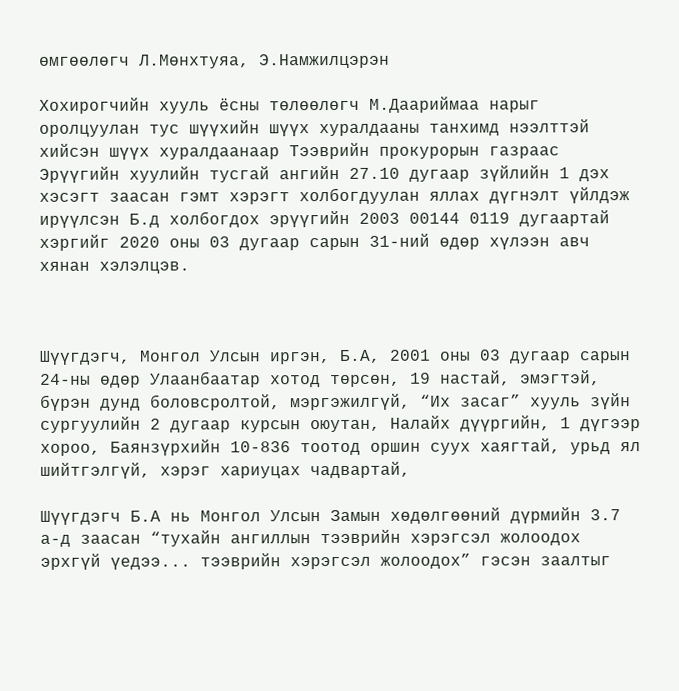өмгөөлөгч Л.Мөнхтуяа, Э.Намжилцэрэн

Хохирогчийн хууль ёсны төлөөлөгч М.Даариймаа нарыг оролцуулан тус шүүхийн шүүх хуралдааны танхимд нээлттэй хийсэн шүүх хуралдаанаар Тээврийн прокурорын газраас Эрүүгийн хуулийн тусгай ангийн 27.10 дугаар зүйлийн 1 дэх хэсэгт заасан гэмт хэрэгт холбогдуулан яллах дүгнэлт үйлдэж ирүүлсэн Б.д холбогдох эрүүгийн 2003 00144 0119 дугаартай хэргийг 2020 оны 03 дугаар сарын 31-ний өдөр хүлээн авч хянан хэлэлцэв.



Шүүгдэгч, Монгол Улсын иргэн, Б.А, 2001 оны 03 дугаар сарын 24-ны өдөр Улаанбаатар хотод төрсөн, 19 настай, эмэгтэй, бүрэн дунд боловсролтой, мэргэжилгүй, “Их засаг” хууль зүйн сургуулийн 2 дугаар курсын оюутан, Налайх дүүргийн, 1 дүгээр хороо, Баянзүрхийн 10-836 тоотод оршин суух хаягтай, урьд ял шийтгэлгүй, хэрэг хариуцах чадвартай,

Шүүгдэгч Б.А нь Монгол Улсын Замын хөдөлгөөний дүрмийн 3.7 а-д заасан “тухайн ангиллын тээврийн хэрэгсэл жолоодох эрхгүй үедээ... тээврийн хэрэгсэл жолоодох” гэсэн заалтыг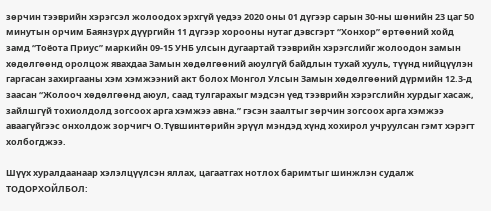зөрчин тээврийн хэрэгсэл жолоодох эрхгүй үедээ 2020 оны 01 дүгээр сарын 30-ны шөнийн 23 цаг 50 минутын орчим Баянзүрх дүүргийн 11 дүгээр хорооны нутаг дэвсгэрт “Хонхор” өртөөний хойд замд “Тоёота Приус” маркийн 09-15 УНБ улсын дугаартай тээврийн хэрэгслийг жолоодон замын хөдөлгөөнд оролцож явахдаа Замын хөдөлгөөний аюулгүй байдлын тухай хууль, түүнд нийцүүлэн гаргасан захиргааны хэм хэмжээний акт болох Монгол Улсын Замын хөдөлгөөний дүрмийн 12.3-д заасан “Жолооч хөдөлгөөнд аюул, саад тулгарахыг мэдсэн үед тээврийн хэрэгслийн хурдыг хасаж, зайлшгүй тохиолдолд зогсоох арга хэмжээ авна.” гэсэн заалтыг зөрчин зогсоох арга хэмжээ аваагүйгээс онхолдож зорчигч О.Түвшинтөрийн эрүүл мэндэд хүнд хохирол учруулсан гэмт хэрэгт холбогджээ.

Шүүх хуралдаанаар хэлэлцүүлсэн яллах, цагаатгах нотлох баримтыг шинжлэн судалж ТОДОРХОЙЛБОЛ: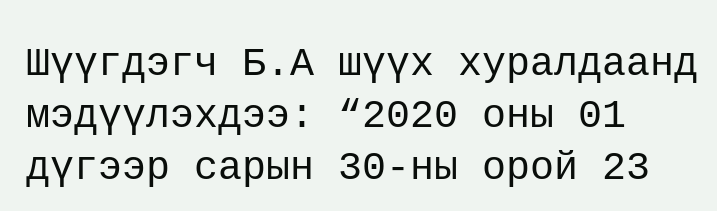Шүүгдэгч Б.А шүүх хуралдаанд мэдүүлэхдээ: “2020 оны 01 дүгээр сарын 30-ны орой 23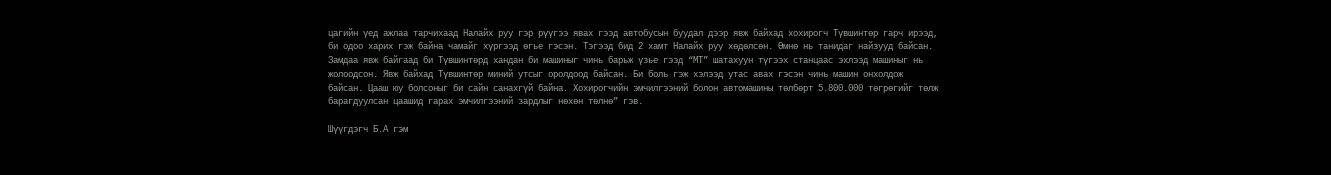цагийн үед ажлаа тарчихаад Налайх руу гэр рүүгээ явах гээд автобусын буудал дээр явж байхад хохирогч Түвшинтөр гарч ирээд, би одоо харих гэж байна чамайг хүргээд өгье гэсэн. Тэгээд бид 2 хамт Налайх руу хөдөлсөн. Өмнө нь танидаг найзууд байсан. Замдаа явж байгаад би Түвшинтөрд хандан би машиныг чинь барьж үзье гээд “МТ” шатахуун түгээх станцаас эхлээд машиныг нь жолоодсон. Явж байхад Түвшинтөр миний утсыг оролдоод байсан. Би боль гэж хэлээд утас авах гэсэн чинь машин онхолдож байсан. Цааш юу болсоныг би сайн санахгүй байна. Хохирогчийн эмчилгээний болон автомашины төлбөрт 5.800.000 төгрөгийг төлж барагдуулсан цаашид гарах эмчилгээний зардлыг нөхөн төлнө” гэв.

Шүүгдэгч Б.А гэм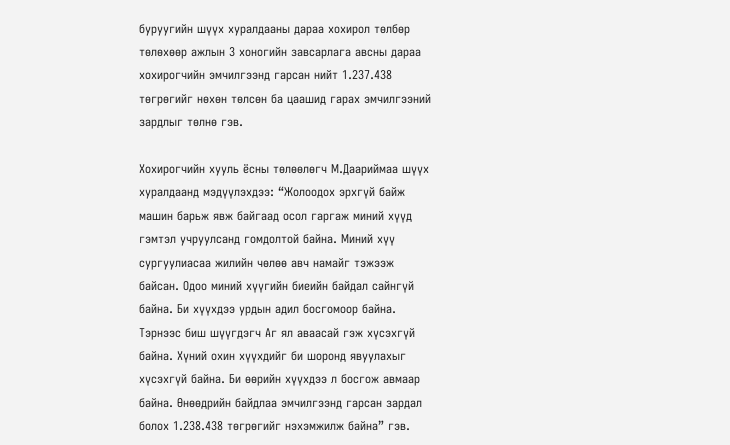буруугийн шүүх хуралдааны дараа хохирол төлбөр төлөхөөр ажлын 3 хоногийн завсарлага авсны дараа хохирогчийн эмчилгээнд гарсан нийт 1.237.438 төгрөгийг нөхөн төлсөн ба цаашид гарах эмчилгээний зардлыг төлнө гэв.

Хохирогчийн хууль ёсны төлөөлөгч М.Даариймаа шүүх хуралдаанд мэдүүлэхдээ: “Жолоодох эрхгүй байж машин барьж явж байгаад осол гаргаж миний хүүд гэмтэл учруулсанд гомдолтой байна. Миний хүү сургуулиасаа жилийн чөлөө авч намайг тэжээж байсан. Одоо миний хүүгийн биеийн байдал сайнгүй байна. Би хүүхдээ урдын адил босгомоор байна. Тэрнээс биш шүүгдэгч Аг ял аваасай гэж хүсэхгүй байна. Хүний охин хүүхдийг би шоронд явуулахыг хүсэхгүй байна. Би өөрийн хүүхдээ л босгож авмаар байна. Өнөөдрийн байдлаа эмчилгээнд гарсан зардал болох 1.238.438 төгрөгийг нэхэмжилж байна” гэв.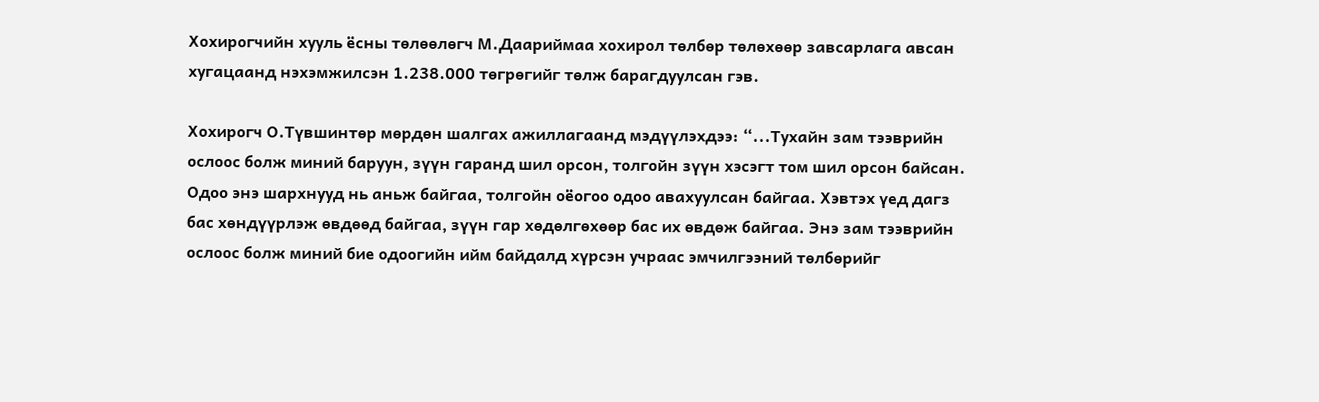Хохирогчийн хууль ёсны төлөөлөгч М.Даариймаа хохирол төлбөр төлөхөөр завсарлага авсан хугацаанд нэхэмжилсэн 1.238.000 төгрөгийг төлж барагдуулсан гэв.

Хохирогч О.Түвшинтөр мөрдөн шалгах ажиллагаанд мэдүүлэхдээ: “...Тухайн зам тээврийн ослоос болж миний баруун, зүүн гаранд шил орсон, толгойн зүүн хэсэгт том шил орсон байсан. Одоо энэ шархнууд нь аньж байгаа, толгойн оёогоо одоо авахуулсан байгаа. Хэвтэх үед дагз бас хөндүүрлэж өвдөөд байгаа, зүүн гар хөдөлгөхөөр бас их өвдөж байгаа. Энэ зам тээврийн ослоос болж миний бие одоогийн ийм байдалд хүрсэн учраас эмчилгээний төлбөрийг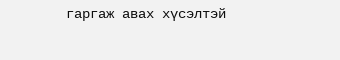гаргаж авах хүсэлтэй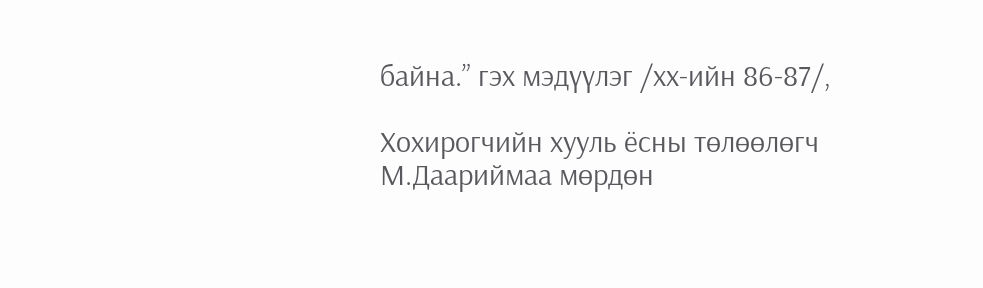байна.” гэх мэдүүлэг /хх-ийн 86-87/,

Хохирогчийн хууль ёсны төлөөлөгч М.Даариймаа мөрдөн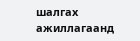шалгах ажиллагаанд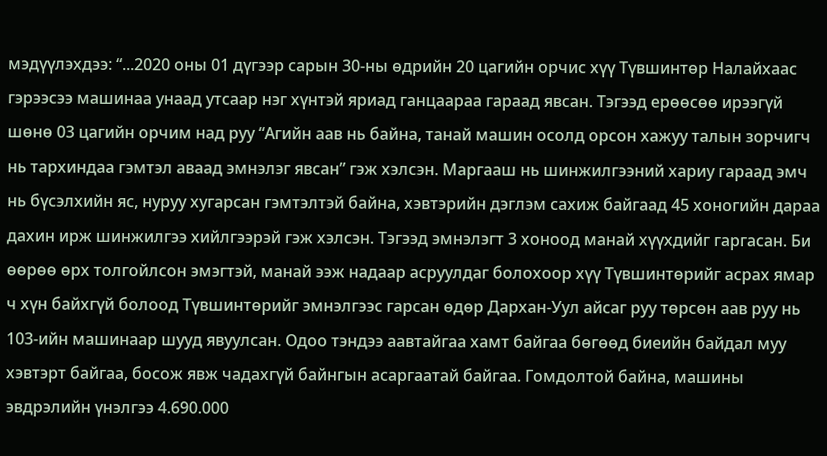мэдүүлэхдээ: “...2020 оны 01 дүгээр сарын 30-ны өдрийн 20 цагийн орчис хүү Түвшинтөр Налайхаас гэрээсээ машинаа унаад утсаар нэг хүнтэй яриад ганцаараа гараад явсан. Тэгээд ерөөсөө ирээгүй шөнө 03 цагийн орчим над руу “Агийн аав нь байна, танай машин осолд орсон хажуу талын зорчигч нь тархиндаа гэмтэл аваад эмнэлэг явсан” гэж хэлсэн. Маргааш нь шинжилгээний хариу гараад эмч нь бүсэлхийн яс, нуруу хугарсан гэмтэлтэй байна, хэвтэрийн дэглэм сахиж байгаад 45 хоногийн дараа дахин ирж шинжилгээ хийлгээрэй гэж хэлсэн. Тэгээд эмнэлэгт 3 хоноод манай хүүхдийг гаргасан. Би өөрөө өрх толгойлсон эмэгтэй, манай ээж надаар асруулдаг болохоор хүү Түвшинтөрийг асрах ямар ч хүн байхгүй болоод Түвшинтөрийг эмнэлгээс гарсан өдөр Дархан-Уул айсаг руу төрсөн аав руу нь 103-ийн машинаар шууд явуулсан. Одоо тэндээ аавтайгаа хамт байгаа бөгөөд биеийн байдал муу хэвтэрт байгаа, босож явж чадахгүй байнгын асаргаатай байгаа. Гомдолтой байна, машины эвдрэлийн үнэлгээ 4.690.000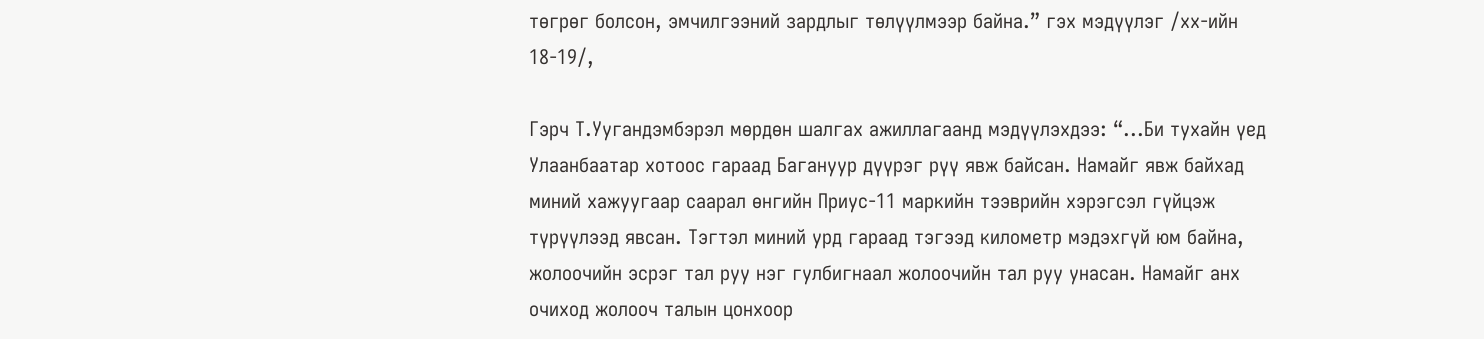төгрөг болсон, эмчилгээний зардлыг төлүүлмээр байна.” гэх мэдүүлэг /хх-ийн 18-19/,

Гэрч Т.Уугандэмбэрэл мөрдөн шалгах ажиллагаанд мэдүүлэхдээ: “...Би тухайн үед Улаанбаатар хотоос гараад Багануур дүүрэг рүү явж байсан. Намайг явж байхад миний хажуугаар саарал өнгийн Приус-11 маркийн тээврийн хэрэгсэл гүйцэж түрүүлээд явсан. Тэгтэл миний урд гараад тэгээд километр мэдэхгүй юм байна, жолоочийн эсрэг тал руу нэг гулбигнаал жолоочийн тал руу унасан. Намайг анх очиход жолооч талын цонхоор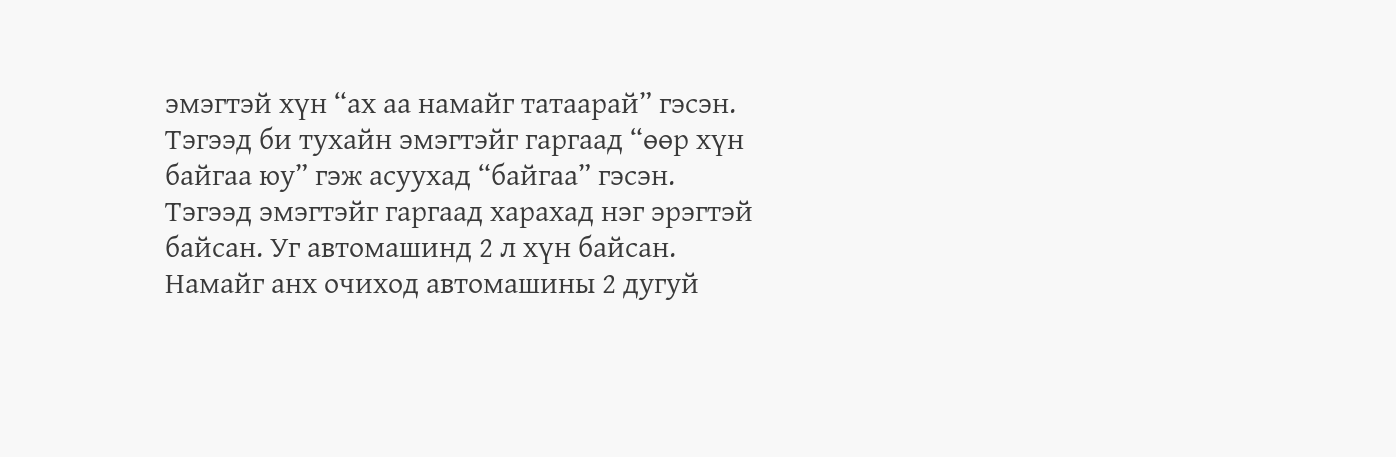эмэгтэй хүн “ах аа намайг татаарай” гэсэн. Тэгээд би тухайн эмэгтэйг гаргаад “өөр хүн байгаа юу” гэж асуухад “байгаа” гэсэн. Тэгээд эмэгтэйг гаргаад харахад нэг эрэгтэй байсан. Уг автомашинд 2 л хүн байсан. Намайг анх очиход автомашины 2 дугуй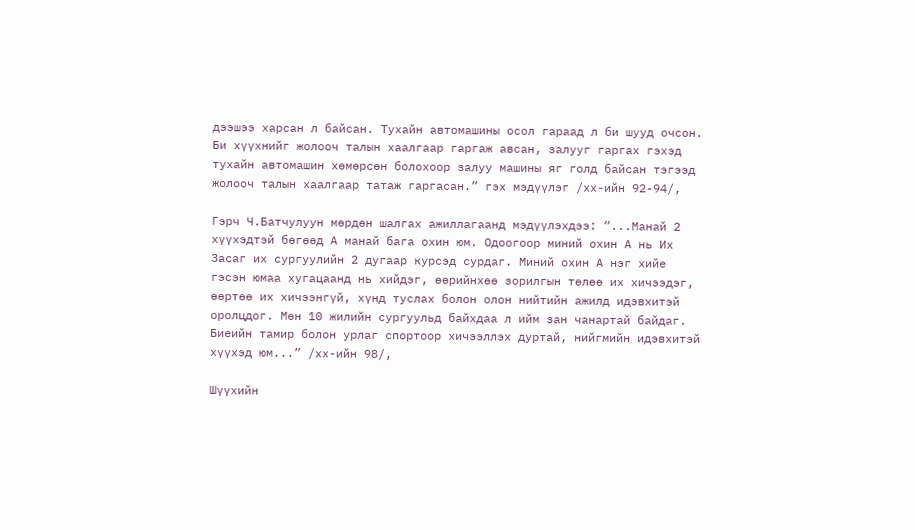дээшээ харсан л байсан. Тухайн автомашины осол гараад л би шууд очсон. Би хүүхнийг жолооч талын хаалгаар гаргаж авсан, залууг гаргах гэхэд тухайн автомашин хөмөрсөн болохоор залуу машины яг голд байсан тэгээд жолооч талын хаалгаар татаж гаргасан.” гэх мэдүүлэг /хх-ийн 92-94/,

Гэрч Ч.Батчулуун мөрдөн шалгах ажиллагаанд мэдүүлэхдээ: “...Манай 2 хүүхэдтэй бөгөөд А манай бага охин юм. Одоогоор миний охин А нь Их Засаг их сургуулийн 2 дугаар курсэд сурдаг. Миний охин А нэг хийе гэсэн юмаа хугацаанд нь хийдэг, өөрийнхөө зорилгын төлөө их хичээдэг, өөртөө их хичээнгүй, хүнд туслах болон олон нийтийн ажилд идэвхитэй оролцдог. Мөн 10 жилийн сургуульд байхдаа л ийм зан чанартай байдаг. Биеийн тамир болон урлаг спортоор хичээллэх дуртай, нийгмийн идэвхитэй хүүхэд юм...” /хх-ийн 98/,

Шүүхийн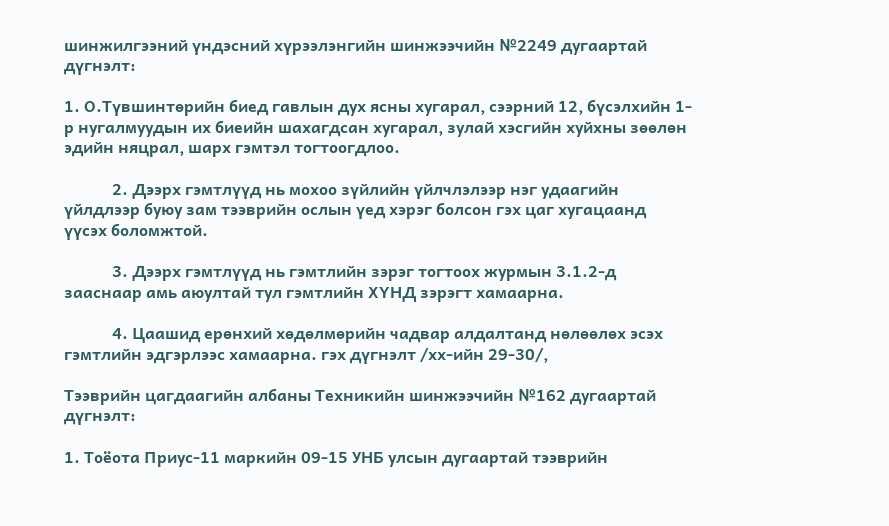шинжилгээний үндэсний хүрээлэнгийн шинжээчийн №2249 дугаартай дүгнэлт:

1. О.Түвшинтөрийн биед гавлын дух ясны хугарал, сээрний 12, бүсэлхийн 1-р нугалмуудын их биеийн шахагдсан хугарал, зулай хэсгийн хуйхны зөөлөн эдийн няцрал, шарх гэмтэл тогтоогдлоо.

            2. Дээрх гэмтлүүд нь мохоо зүйлийн үйлчлэлээр нэг удаагийн үйлдлээр буюу зам тээврийн ослын үед хэрэг болсон гэх цаг хугацаанд үүсэх боломжтой.

            3. Дээрх гэмтлүүд нь гэмтлийн зэрэг тогтоох журмын 3.1.2-д зааснаар амь аюултай тул гэмтлийн ХҮНД зэрэгт хамаарна.

            4. Цаашид ерөнхий хөдөлмөрийн чадвар алдалтанд нөлөөлөх эсэх гэмтлийн эдгэрлээс хамаарна. гэх дүгнэлт /хх-ийн 29-30/,

Тээврийн цагдаагийн албаны Техникийн шинжээчийн №162 дугаартай дүгнэлт:

1. Тоёота Приус-11 маркийн 09-15 УНБ улсын дугаартай тээврийн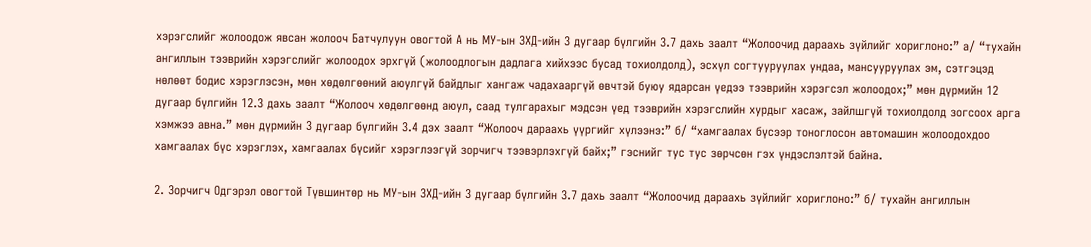хэрэгслийг жолоодож явсан жолооч Батчулуун овогтой А нь МУ-ын ЗХД-ийн 3 дугаар бүлгийн 3.7 дахь заалт “Жолоочид дараахь зүйлийг хориглоно:” а/ “тухайн ангиллын тээврийн хэрэгслийг жолоодох эрхгүй (жолоодлогын дадлага хийхээс бусад тохиолдолд), эсхүл согтууруулах ундаа, мансууруулах эм, сэтгэцэд нөлөөт бодис хэрэглэсэн, мөн хөдөлгөөний аюулгүй байдлыг хангаж чадахааргүй өвчтэй буюу ядарсан үедээ тээврийн хэрэгсэл жолоодох;” мөн дүрмийн 12 дугаар бүлгийн 12.3 дахь заалт “Жолооч хөдөлгөөнд аюул, саад тулгарахыг мэдсэн үед тээврийн хэрэгслийн хурдыг хасаж, зайлшгүй тохиолдолд зогсоох арга хэмжээ авна.” мөн дүрмийн 3 дугаар бүлгийн 3.4 дэх заалт “Жолооч дараахь үүргийг хүлээнэ:” б/ “хамгаалах бүсээр тоноглосон автомашин жолоодохдоо хамгаалах бүс хэрэглэх, хамгаалах бүсийг хэрэглээгүй зорчигч тээвэрлэхгүй байх;” гэснийг тус тус зөрчсөн гэх үндэслэлтэй байна.

2. Зорчигч Одгэрэл овогтой Түвшинтөр нь МУ-ын ЗХД-ийн 3 дугаар бүлгийн 3.7 дахь заалт “Жолоочид дараахь зүйлийг хориглоно:” б/ тухайн ангиллын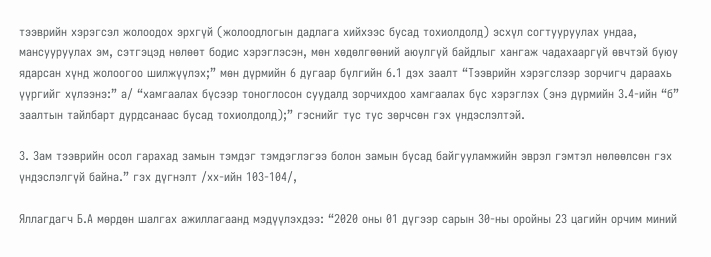тээврийн хэрэгсэл жолоодох эрхгүй (жолоодлогын дадлага хийхээс бусад тохиолдолд) эсхүл согтууруулах ундаа, мансууруулах эм, сэтгэцэд нөлөөт бодис хэрэглэсэн, мөн хөдөлгөөний аюулгүй байдлыг хангаж чадахааргүй өвчтэй буюу ядарсан хүнд жолоогоо шилжүүлэх;” мөн дүрмийн 6 дугаар бүлгийн 6.1 дэх заалт “Тээврийн хэрэгслээр зорчигч дараахь үүргийг хүлээнэ:” а/ “хамгаалах бүсээр тоноглосон суудалд зорчихдоо хамгаалах бүс хэрэглэх (энэ дүрмийн 3.4-ийн “б” заалтын тайлбарт дурдсанаас бусад тохиолдолд);” гэснийг тус тус зөрчсөн гэх үндэслэлтэй.

3. Зам тээврийн осол гарахад замын тэмдэг тэмдэглэгээ болон замын бусад байгууламжийн эврэл гэмтэл нөлөөлсөн гэх үндэслэлгүй байна.” гэх дүгнэлт /хх-ийн 103-104/,

Яллагдагч Б.А мөрдөн шалгах ажиллагаанд мэдүүлэхдээ: “2020 оны 01 дүгээр сарын 30-ны оройны 23 цагийн орчим миний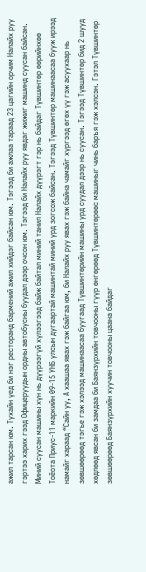ажил тарсан юм. Тухайн үед би нэг ресторанд бармений ажил хийдэг байсан юм. Тэгээд би ажлаа тараад 23 цагийн орчим Налайх руу гэртээ харих гээд Офицеруудын ордны автобусны буудал дээр очсон юм. Тэгээд би Налайх руу явдаг жижиг машинд суусан байсан. Миний суусан машины хүн нь дүүрээгүй хүлээгээд байж байтал миний танил Налайх дүүрэгт гэр нь байдаг Түвшинтөр өөрийнхөө Тоёота Приус-11 маркийн 09-15 УНБ улсын дугаартай машинтай миний урд зогсож байсан. Тэгээд Түвшинтөр машинаасаа бууж ирээд намайг хараад “Сайн уу, А хаашаа явах гэж байгаа юм, би Налайх руу явах гэж байна чамайг хүргээд өгөх үү гэж асуухаар нь зөвшөөрөөд тэгье гэж хэлээд машинаасаа буугаад Түвшинтөрийн машины урд суудал дээр нь суусан. Тэгээд Түвшинтөр бид 2 шууд хөдлөөд явсан би замдаа би Баянзүрхийн товчооны гүүр өнгөрөөд Түвшинтөрөөс машиныг чинь баръя гэж хэлсэн. Гэтэл Түвшинтөр зөвшөөрөөд Баянзүрхийн хуучин товчооны цаана байдаг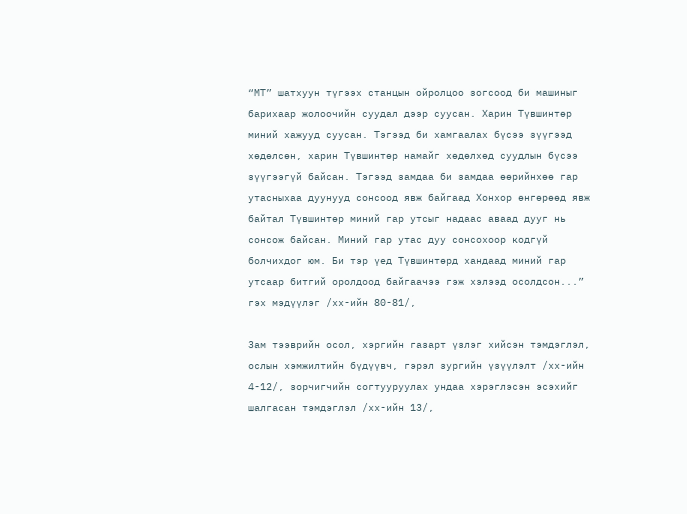“МТ” шатхуун түгээх станцын ойролцоо зогсоод би машиныг барихаар жолоочийн суудал дээр суусан. Харин Түвшинтөр миний хажууд суусан. Тэгээд би хамгаалах бүсээ зүүгээд хөдөлсөн, харин Түвшинтөр намайг хөдөлхөд суудлын бүсээ зүүгээгүй байсан. Тэгээд замдаа би замдаа өөрийнхөө гар утасныхаа дуунууд сонсоод явж байгаад Хонхор өнгөрөөд явж байтал Түвшинтөр миний гар утсыг надаас аваад дууг нь сонсож байсан. Миний гар утас дуу сонсохоор кодгүй болчихдог юм. Би тэр үед Түвшинтөрд хандаад миний гар утсаар битгий оролдоод байгаачээ гэж хэлээд осолдсон...” гэх мэдүүлэг /хх-ийн 80-81/,

Зам тээврийн осол, хэргийн газарт үзлэг хийсэн тэмдэглэл, ослын хэмжилтийн бүдүүвч, гэрэл зургийн үзүүлэлт /хх-ийн 4-12/, зорчигчийн согтууруулах ундаа хэрэглэсэн эсэхийг шалгасан тэмдэглэл /хх-ийн 13/,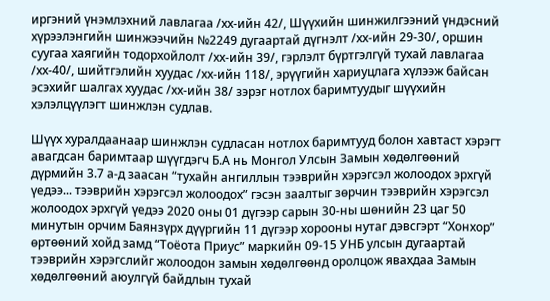иргэний үнэмлэхний лавлагаа /хх-ийн 42/, Шүүхийн шинжилгээний үндэсний хүрээлэнгийн шинжээчийн №2249 дугаартай дүгнэлт /хх-ийн 29-30/, оршин суугаа хаягийн тодорхойлолт /хх-ийн 39/, гэрлэлт бүртгэлгүй тухай лавлагаа /хх-40/, шийтгэлийн хуудас /хх-ийн 118/, эрүүгийн хариуцлага хүлээж байсан эсэхийг шалгах хуудас /хх-ийн 38/ зэрэг нотлох баримтуудыг шүүхийн хэлэлцүүлэгт шинжлэн судлав.

Шүүх хуралдаанаар шинжлэн судласан нотлох баримтууд болон хавтаст хэрэгт авагдсан баримтаар шүүгдэгч Б.А нь Монгол Улсын Замын хөдөлгөөний дүрмийн 3.7 а-д заасан “тухайн ангиллын тээврийн хэрэгсэл жолоодох эрхгүй үедээ... тээврийн хэрэгсэл жолоодох” гэсэн заалтыг зөрчин тээврийн хэрэгсэл жолоодох эрхгүй үедээ 2020 оны 01 дүгээр сарын 30-ны шөнийн 23 цаг 50 минутын орчим Баянзүрх дүүргийн 11 дүгээр хорооны нутаг дэвсгэрт “Хонхор” өртөөний хойд замд “Тоёота Приус” маркийн 09-15 УНБ улсын дугаартай тээврийн хэрэгслийг жолоодон замын хөдөлгөөнд оролцож явахдаа Замын хөдөлгөөний аюулгүй байдлын тухай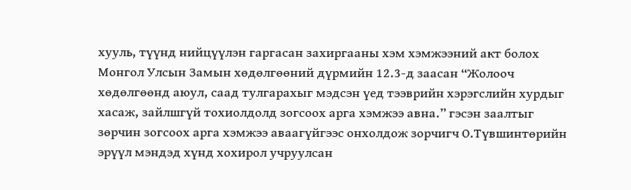хууль, түүнд нийцүүлэн гаргасан захиргааны хэм хэмжээний акт болох Монгол Улсын Замын хөдөлгөөний дүрмийн 12.3-д заасан “Жолооч хөдөлгөөнд аюул, саад тулгарахыг мэдсэн үед тээврийн хэрэгслийн хурдыг хасаж, зайлшгүй тохиолдолд зогсоох арга хэмжээ авна.” гэсэн заалтыг зөрчин зогсоох арга хэмжээ аваагүйгээс онхолдож зорчигч О.Түвшинтөрийн эрүүл мэндэд хүнд хохирол учруулсан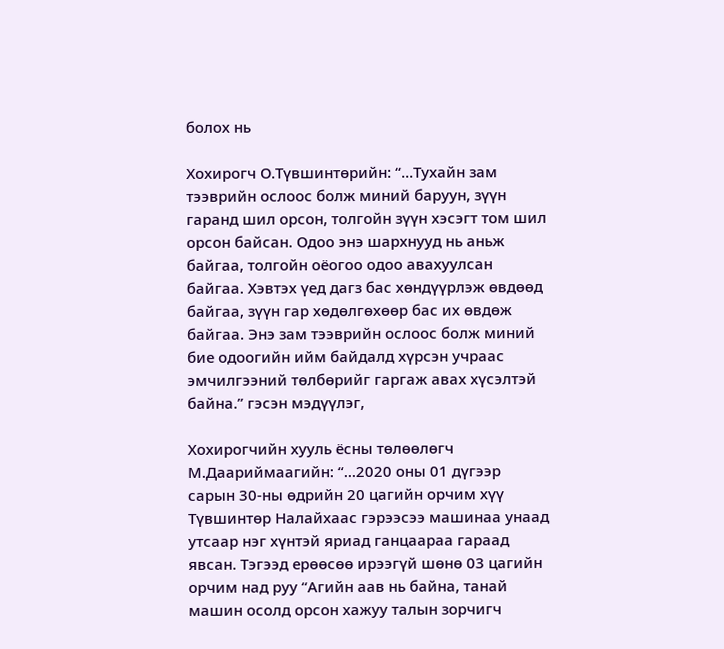болох нь

Хохирогч О.Түвшинтөрийн: “...Тухайн зам тээврийн ослоос болж миний баруун, зүүн гаранд шил орсон, толгойн зүүн хэсэгт том шил орсон байсан. Одоо энэ шархнууд нь аньж байгаа, толгойн оёогоо одоо авахуулсан байгаа. Хэвтэх үед дагз бас хөндүүрлэж өвдөөд байгаа, зүүн гар хөдөлгөхөөр бас их өвдөж байгаа. Энэ зам тээврийн ослоос болж миний бие одоогийн ийм байдалд хүрсэн учраас эмчилгээний төлбөрийг гаргаж авах хүсэлтэй  байна.” гэсэн мэдүүлэг,

Хохирогчийн хууль ёсны төлөөлөгч М.Даариймаагийн: “...2020 оны 01 дүгээр сарын 30-ны өдрийн 20 цагийн орчим хүү Түвшинтөр Налайхаас гэрээсээ машинаа унаад утсаар нэг хүнтэй яриад ганцаараа гараад явсан. Тэгээд ерөөсөө ирээгүй шөнө 03 цагийн орчим над руу “Агийн аав нь байна, танай машин осолд орсон хажуу талын зорчигч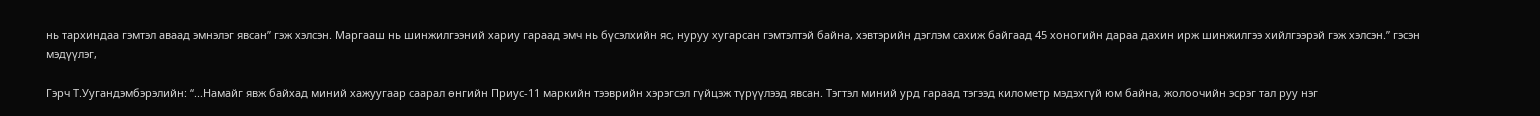нь тархиндаа гэмтэл аваад эмнэлэг явсан” гэж хэлсэн. Маргааш нь шинжилгээний хариу гараад эмч нь бүсэлхийн яс, нуруу хугарсан гэмтэлтэй байна, хэвтэрийн дэглэм сахиж байгаад 45 хоногийн дараа дахин ирж шинжилгээ хийлгээрэй гэж хэлсэн.” гэсэн мэдүүлэг,

Гэрч Т.Уугандэмбэрэлийн: “...Намайг явж байхад миний хажуугаар саарал өнгийн Приус-11 маркийн тээврийн хэрэгсэл гүйцэж түрүүлээд явсан. Тэгтэл миний урд гараад тэгээд километр мэдэхгүй юм байна, жолоочийн эсрэг тал руу нэг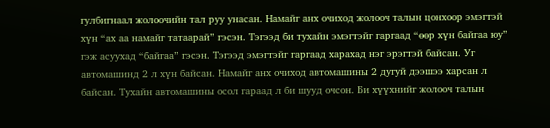гулбигнаал жолоочийн тал руу унасан. Намайг анх очиход жолооч талын цонхоор эмэгтэй хүн “ах аа намайг татаарай” гэсэн. Тэгээд би тухайн эмэгтэйг гаргаад “өөр хүн байгаа юу” гэж асуухад “байгаа” гэсэн. Тэгээд эмэгтэйг гаргаад харахад нэг эрэгтэй байсан. Уг автомашинд 2 л хүн байсан. Намайг анх очиход автомашины 2 дугуй дээшээ харсан л байсан. Тухайн автомашины осол гараад л би шууд очсон. Би хүүхнийг жолооч талын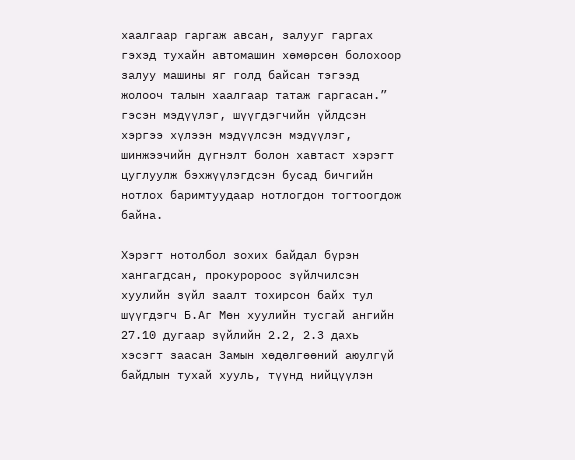хаалгаар гаргаж авсан, залууг гаргах гэхэд тухайн автомашин хөмөрсөн болохоор залуу машины яг голд байсан тэгээд жолооч талын хаалгаар татаж гаргасан.” гэсэн мэдүүлэг, шүүгдэгчийн үйлдсэн хэргээ хүлээн мэдүүлсэн мэдүүлэг, шинжээчийн дүгнэлт болон хавтаст хэрэгт цуглуулж бэхжүүлэгдсэн бусад бичгийн нотлох баримтуудаар нотлогдон тогтоогдож байна.

Хэрэгт нотолбол зохих байдал бүрэн хангагдсан, прокуророос зүйлчилсэн хуулийн зүйл заалт тохирсон байх тул шүүгдэгч Б.Аг Мөн хуулийн тусгай ангийн 27.10 дугаар зүйлийн 2.2, 2.3 дахь хэсэгт заасан Замын хөдөлгөөний аюулгүй байдлын тухай хууль, түүнд нийцүүлэн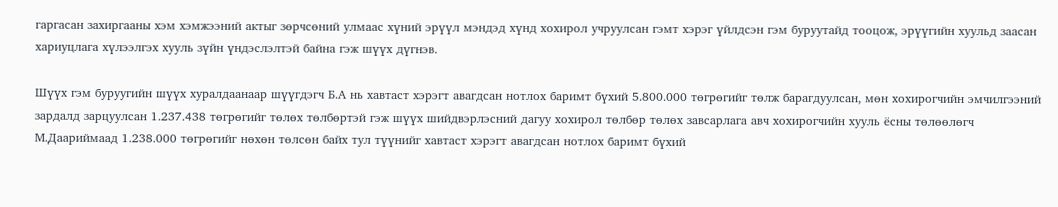гаргасан захиргааны хэм хэмжээний актыг зөрчсөний улмаас хүний эрүүл мэндэд хүнд хохирол учруулсан гэмт хэрэг үйлдсэн гэм буруутайд тооцож, эрүүгийн хуульд заасан хариуцлага хүлээлгэх хууль зүйн үндэслэлтэй байна гэж шүүх дүгнэв.

Шүүх гэм буруугийн шүүх хуралдаанаар шүүгдэгч Б.А нь хавтаст хэрэгт авагдсан нотлох баримт бүхий 5.800.000 төгрөгийг төлж барагдуулсан, мөн хохирогчийн эмчилгээний зардалд зарцуулсан 1.237.438 төгрөгийг төлөх төлбөртэй гэж шүүх шийдвэрлэсний дагуу хохирол төлбөр төлөх завсарлага авч хохирогчийн хууль ёсны төлөөлөгч М.Даариймаад 1.238.000 төгрөгийг нөхөн төлсөн байх тул түүнийг хавтаст хэрэгт авагдсан нотлох баримт бүхий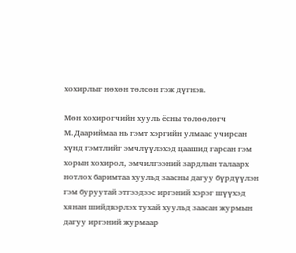хохирлыг нөхөн төлсөн гэж дүгнэв.

Мөн хохирогчийн хууль ёсны төлөөлөгч М.Даариймаа нь гэмт хэргийн улмаас учирсан хүнд гэмтлийг эмчлүүлэхэд цаашид гарсан гэм хорын хохирол, эмчилгээний зардлын талаарх нотлох баримтаа хуульд заасны дагуу бүрдүүлэн гэм буруутай этгээдээс иргэний хэрэг шүүхэд хянан шийдвэрлэх тухай хуульд заасан журмын дагуу иргэний журмаар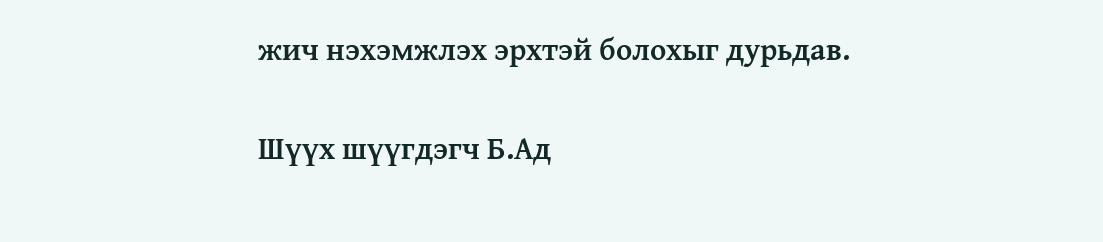жич нэхэмжлэх эрхтэй болохыг дурьдав.

Шүүх шүүгдэгч Б.Ад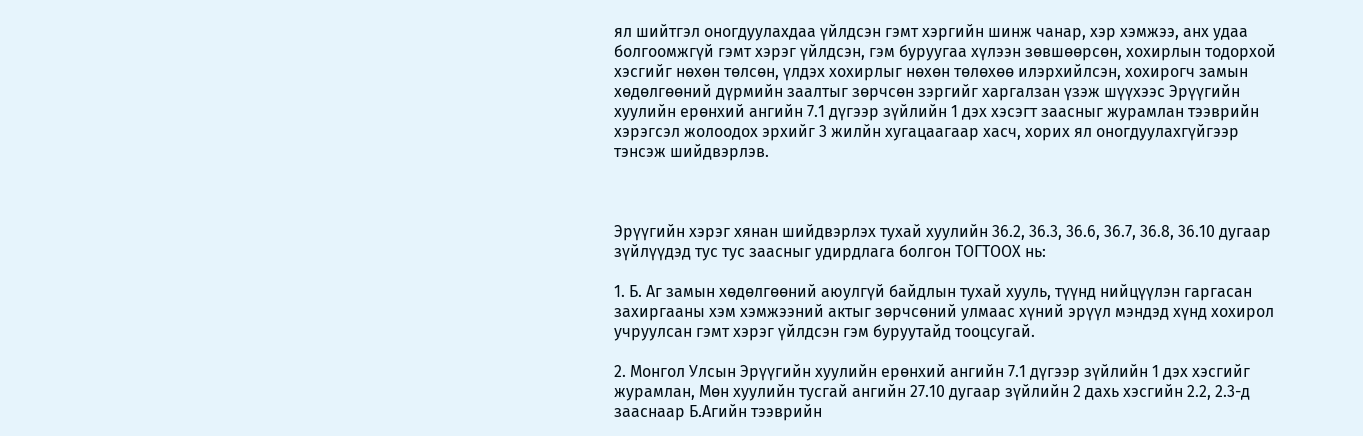ял шийтгэл оногдуулахдаа үйлдсэн гэмт хэргийн шинж чанар, хэр хэмжээ, анх удаа болгоомжгүй гэмт хэрэг үйлдсэн, гэм буруугаа хүлээн зөвшөөрсөн, хохирлын тодорхой хэсгийг нөхөн төлсөн, үлдэх хохирлыг нөхөн төлөхөө илэрхийлсэн, хохирогч замын хөдөлгөөний дүрмийн заалтыг зөрчсөн зэргийг харгалзан үзэж шүүхээс Эрүүгийн хуулийн ерөнхий ангийн 7.1 дүгээр зүйлийн 1 дэх хэсэгт заасныг журамлан тээврийн хэрэгсэл жолоодох эрхийг 3 жилйн хугацаагаар хасч, хорих ял оногдуулахгүйгээр тэнсэж шийдвэрлэв.



Эрүүгийн хэрэг хянан шийдвэрлэх тухай хуулийн 36.2, 36.3, 36.6, 36.7, 36.8, 36.10 дугаар зүйлүүдэд тус тус заасныг удирдлага болгон ТОГТООХ нь:

1. Б. Аг замын хөдөлгөөний аюулгүй байдлын тухай хууль, түүнд нийцүүлэн гаргасан захиргааны хэм хэмжээний актыг зөрчсөний улмаас хүний эрүүл мэндэд хүнд хохирол учруулсан гэмт хэрэг үйлдсэн гэм буруутайд тооцсугай.

2. Монгол Улсын Эрүүгийн хуулийн ерөнхий ангийн 7.1 дүгээр зүйлийн 1 дэх хэсгийг журамлан, Мөн хуулийн тусгай ангийн 27.10 дугаар зүйлийн 2 дахь хэсгийн 2.2, 2.3-д зааснаар Б.Агийн тээврийн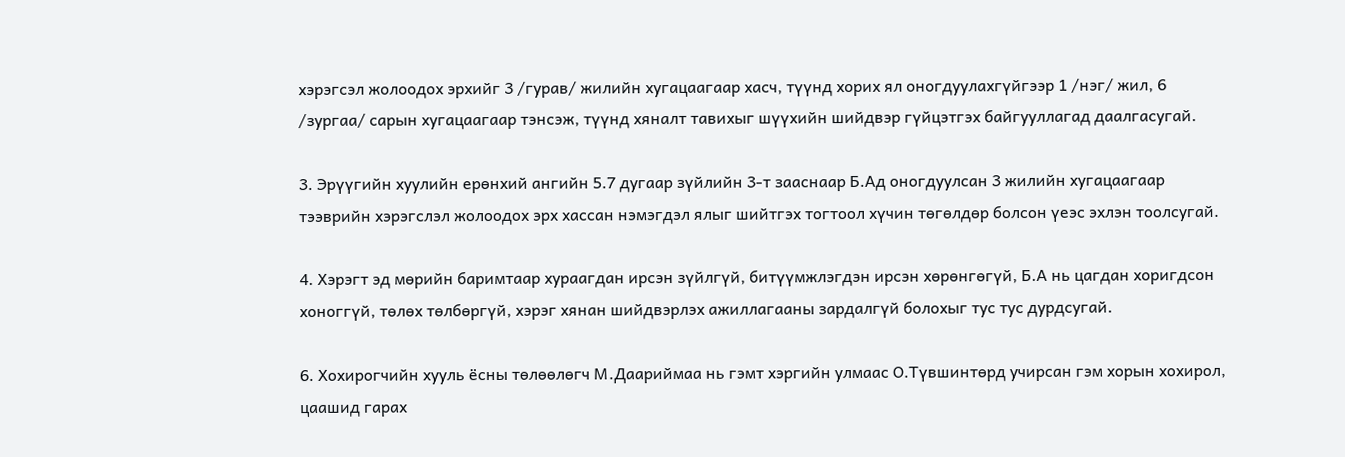хэрэгсэл жолоодох эрхийг 3 /гурав/ жилийн хугацаагаар хасч, түүнд хорих ял оногдуулахгүйгээр 1 /нэг/ жил, 6 /зургаа/ сарын хугацаагаар тэнсэж, түүнд хяналт тавихыг шүүхийн шийдвэр гүйцэтгэх байгууллагад даалгасугай.

3. Эрүүгийн хуулийн ерөнхий ангийн 5.7 дугаар зүйлийн 3-т зааснаар Б.Ад оногдуулсан 3 жилийн хугацаагаар тээврийн хэрэгслэл жолоодох эрх хассан нэмэгдэл ялыг шийтгэх тогтоол хүчин төгөлдөр болсон үеэс эхлэн тоолсугай.

4. Хэрэгт эд мөрийн баримтаар хураагдан ирсэн зүйлгүй, битүүмжлэгдэн ирсэн хөрөнгөгүй, Б.А нь цагдан хоригдсон хоноггүй, төлөх төлбөргүй, хэрэг хянан шийдвэрлэх ажиллагааны зардалгүй болохыг тус тус дурдсугай.

6. Хохирогчийн хууль ёсны төлөөлөгч М.Даариймаа нь гэмт хэргийн улмаас О.Түвшинтөрд учирсан гэм хорын хохирол, цаашид гарах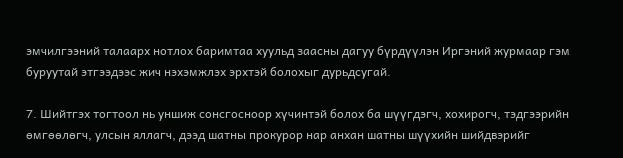эмчилгээний талаарх нотлох баримтаа хуульд заасны дагуу бүрдүүлэн Иргэний журмаар гэм буруутай этгээдээс жич нэхэмжлэх эрхтэй болохыг дурьдсугай.

7. Шийтгэх тогтоол нь уншиж сонсгосноор хүчинтэй болох ба шүүгдэгч, хохирогч, тэдгээрийн өмгөөлөгч, улсын яллагч, дээд шатны прокурор нар анхан шатны шүүхийн шийдвэрийг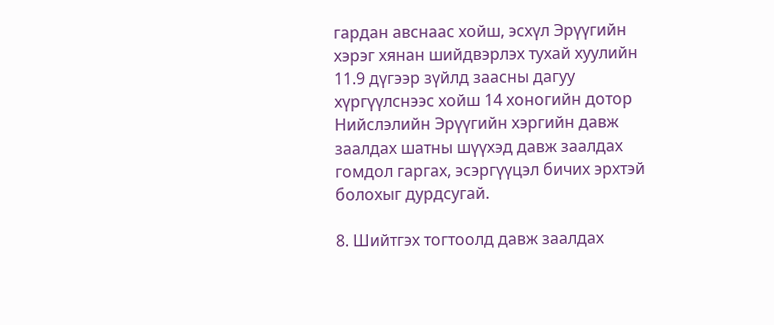гардан авснаас хойш, эсхүл Эрүүгийн хэрэг хянан шийдвэрлэх тухай хуулийн 11.9 дүгээр зүйлд заасны дагуу хүргүүлснээс хойш 14 хоногийн дотор Нийслэлийн Эрүүгийн хэргийн давж заалдах шатны шүүхэд давж заалдах гомдол гаргах, эсэргүүцэл бичих эрхтэй болохыг дурдсугай.

8. Шийтгэх тогтоолд давж заалдах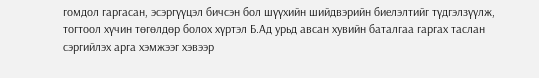гомдол гаргасан, эсэргүүцэл бичсэн бол шүүхийн шийдвэрийн биелэлтийг түдгэлзүүлж, тогтоол хүчин төгөлдөр болох хүртэл Б.Ад урьд авсан хувийн баталгаа гаргах таслан сэргийлэх арга хэмжээг хэвээр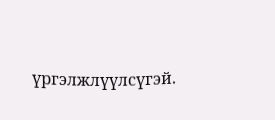үргэлжлүүлсүгэй.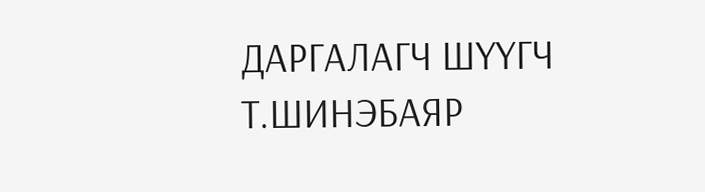ДАРГАЛАГЧ ШҮҮГЧ Т.ШИНЭБАЯР